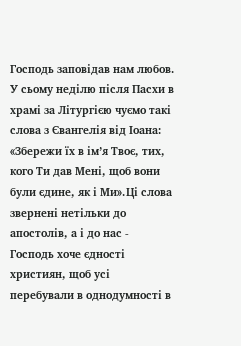Господь заповідав нам любов.
У сьому неділю після Пасхи в храмі за Літургією чуємо такі слова з Євангелія від Іоана: «Збережи їх в ім’я Твоє, тих, кого Ти дав Мені, щоб вони були єдине, як і Ми».Ці слова звернені нетільки до апостолів, а і до нас - Господь хоче єдності християн, щоб усі перебували в однодумності в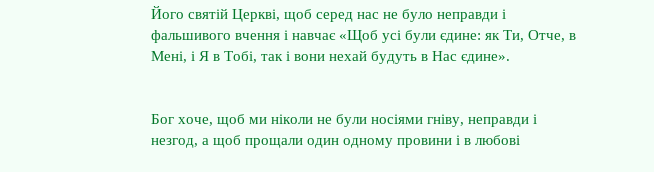Його святій Церкві, щоб серед нас не було неправди і фальшивого вчення і навчає «Щоб усі були єдине: як Ти, Отче, в Мені, і Я в Тобі, так і вони нехай будуть в Нас єдине».


Бог хоче, щоб ми ніколи не були носіями гніву, неправди і незгод, а щоб прощали один одному провини і в любові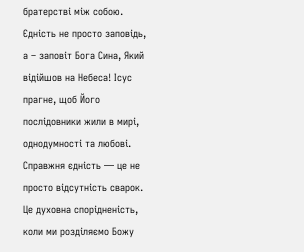братерстві між собою. Єдність не просто заповідь, а – заповіт Бога Сина, Який відійшов на Небеса! Ісус прагне, щоб Його послідовники жили в мирі, однодумності та любові. Справжня єдність — це не просто відсутність сварок. Це духовна спорідненість, коли ми розділяємо Божу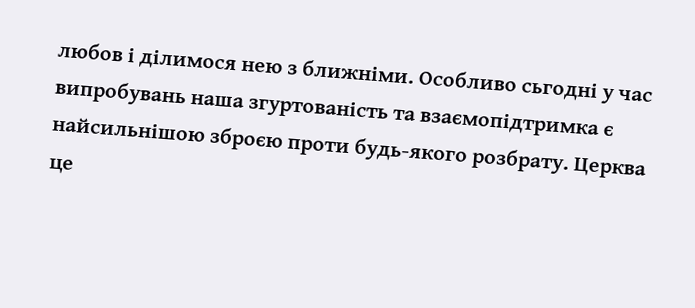любов і ділимося нею з ближніми. Особливо сьгодні у час випробувань наша згуртованість та взаємопідтримка є найсильнішою зброєю проти будь-якого розбрату. Церква це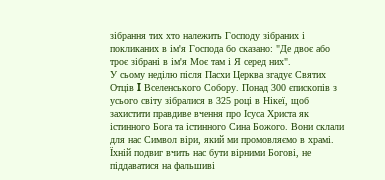зібрання тих хто належить Господу зібраних і покликаних в ім'я Господа бо сказано: "Де двоє або троє зібрані в ім'я Моє там і Я серед них".
У сьому неділю після Пасхи Церква згадує Святих Отців I Вселенського Собору. Понад 300 єпископів з усього світу зібралися в 325 році в Нікеї, щоб захистити правдиве вчення про Ісуса Христа як істинного Бога та істинного Сина Божого. Вони склали для нас Символ віри, який ми промовляємо в храмі. Їхній подвиг вчить нас бути вірними Богові, не піддаватися на фальшиві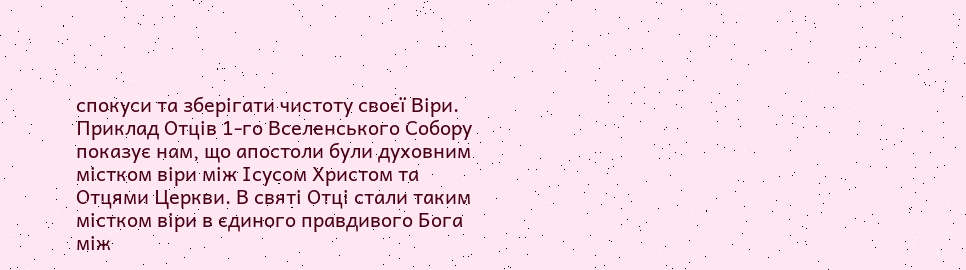спокуси та зберігати чистоту своєї Віри. Приклад Отців 1-го Вселенського Собору показує нам, що апостоли були духовним містком віри між Ісусом Христом та Отцями Церкви. В святі Отці стали таким містком віри в єдиного правдивого Бога між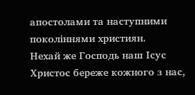апостолами та наступними поколіннями християн.
Нехай же Господь наш Ісус Христос береже кожного з нас,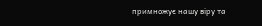примножує нашу віру та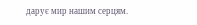дарує мир нашим серцям.